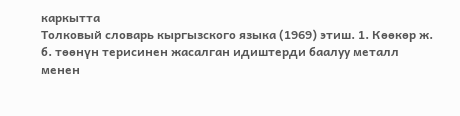каркытта
Толковый словарь кыргызского языка (1969) этиш. 1. Көөкөр ж. б. төөнүн терисинен жасалган идиштерди баалуу металл менен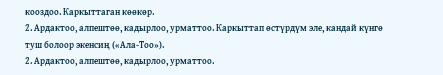кооздоо. Каркыттаган көөкөр.
2. Ардактоо, алпештөө, кадырлоо, урматтоо. Каркыттап өстүрдүм эле, кандай күнгө туш болоор экенсиң («Ала-Тоо»).
2. Ардактоо, алпештөө, кадырлоо, урматтоо.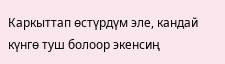Каркыттап өстүрдүм эле, кандай күнгө туш болоор экенсиң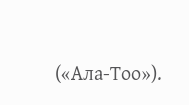(«Ала-Тоо»).